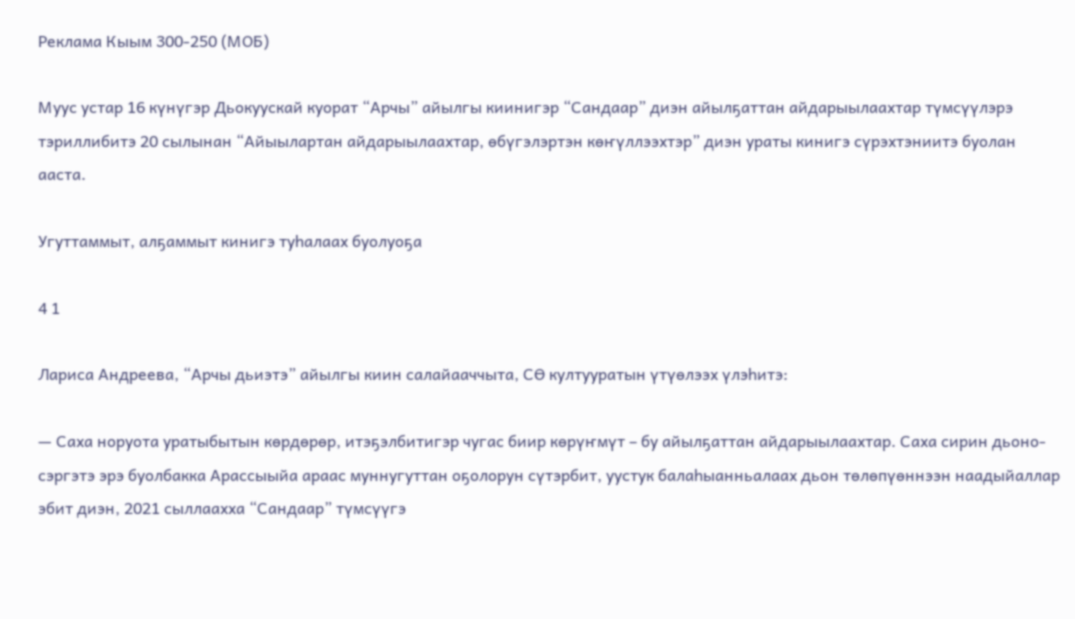Реклама Кыым 300-250 (МОБ)

Муус устар 16 күнүгэр Дьокуускай куорат “Арчы” айылгы киинигэр “Сандаар” диэн айылҕаттан айдарыылаахтар түмсүүлэрэ тэриллибитэ 20 сылынан “Айыылартан айдарыылаахтар, өбүгэлэртэн көҥүллээхтэр” диэн ураты кинигэ сүрэхтэниитэ буолан ааста.

Угуттаммыт, алҕаммыт кинигэ туһалаах буолуоҕа

4 1

Лариса Андреева, “Арчы дьиэтэ” айылгы киин салайааччыта, СӨ култууратын үтүөлээх үлэһитэ:

— Саха норуота уратыбытын көрдөрөр, итэҕэлбитигэр чугас биир көрүҥмүт – бу айылҕаттан айдарыылаахтар. Саха сирин дьоно-сэргэтэ эрэ буолбакка Арассыыйа араас муннугуттан оҕолорун сүтэрбит, уустук балаһыанньалаах дьон төлөпүөннээн наадыйаллар эбит диэн, 2021 сыллаахха “Сандаар” түмсүүгэ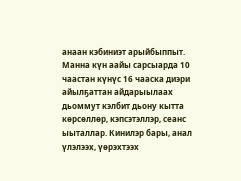анаан кэбиниэт арыйбыппыт. Манна күн аайы сарсыарда 10 чаастан күнүс 16 чааска диэри айылҕаттан айдарыылаах дьоммут кэлбит дьону кытта көрсөллөр, кэпсэтэллэр, сеанс ыыталлар. Кинилэр бары, анал үлэлээх, үөрэхтээх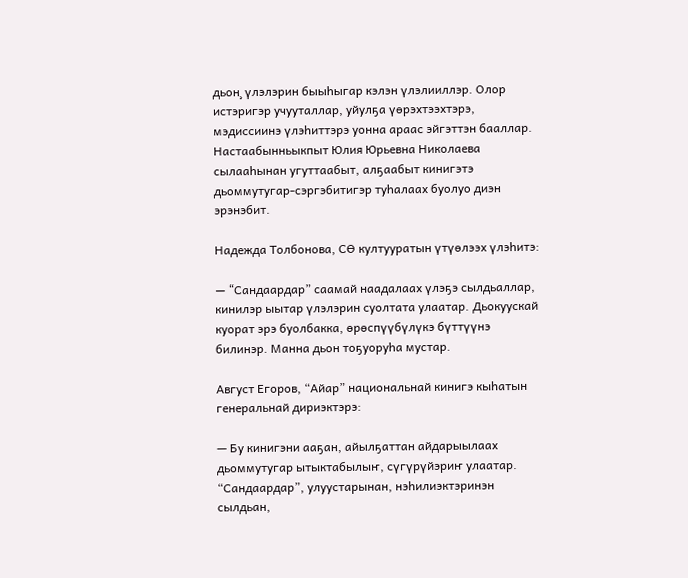дьон¸ үлэлэрин быыһыгар кэлэн үлэлииллэр. Олор истэригэр учууталлар, уйулҕа үөрэхтээхтэрэ, мэдиссиинэ үлэһиттэрэ уонна араас эйгэттэн бааллар. Настаабынньыкпыт Юлия Юрьевна Николаева сылааһынан угуттаабыт, алҕаабыт кинигэтэ дьоммутугар-сэргэбитигэр туһалаах буолуо диэн эрэнэбит.

Надежда Толбонова, СӨ култууратын үтүөлээх үлэһитэ:

— “Cандаардар” саамай наадалаах үлэҕэ сылдьаллар, кинилэр ыытар үлэлэрин суолтата улаатар. Дьокуускай куорат эрэ буолбакка, өрөспүүбүлүкэ бүттүүнэ билинэр. Манна дьон тоҕуоруһа мустар.

Август Егоров, “Айар” национальнай кинигэ кыһатын генеральнай дириэктэрэ:

— Бу кинигэни ааҕан, айылҕаттан айдарыылаах дьоммутугар ытыктабылыҥ, сүгүрүйэриҥ улаатар. “Сандаардар”, улуустарынан, нэһилиэктэринэн сылдьан,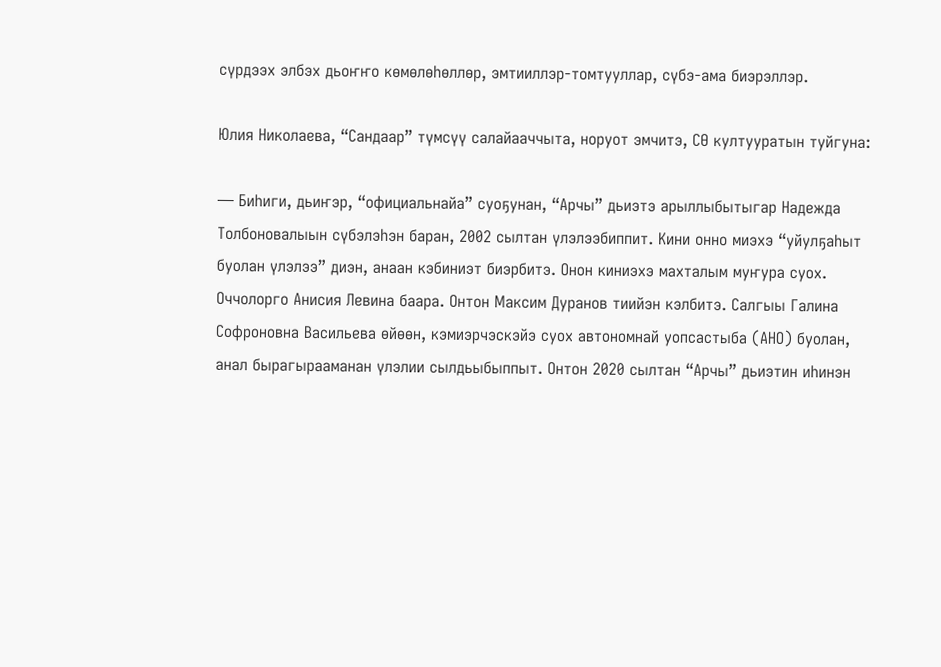сүрдээх элбэх дьоҥҥо көмөлөһөллөр, эмтииллэр-томтууллар, сүбэ-ама биэрэллэр.

Юлия Николаева, “Сандаар” түмсүү салайааччыта, норуот эмчитэ, СӨ култууратын туйгуна:

— Биһиги, дьиҥэр, “официальнайа” суоҕунан, “Арчы” дьиэтэ арыллыбытыгар Надежда Толбоновалыын сүбэлэһэн баран, 2002 сылтан үлэлээбиппит. Кини онно миэхэ “уйулҕаһыт буолан үлэлээ” диэн, анаан кэбиниэт биэрбитэ. Онон киниэхэ махталым муҥура суох. Оччолорго Анисия Левина баара. Онтон Максим Дуранов тиийэн кэлбитэ. Салгыы Галина Софроновна Васильева өйөөн, кэмиэрчэскэйэ суох автономнай уопсастыба (АНО) буолан, анал бырагырааманан үлэлии сылдьыбыппыт. Онтон 2020 сылтан “Арчы” дьиэтин иһинэн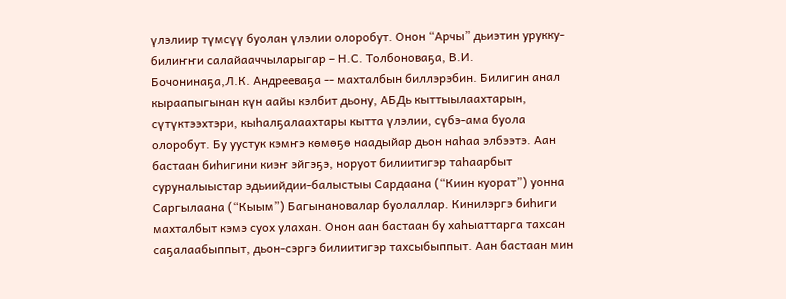үлэлиир түмсүү буолан үлэлии олоробут. Онон “Арчы” дьиэтин урукку-билиҥҥи салайааччыларыгар – Н.С. Толбоноваҕа, В.И. Бочонинаҕа,Л.К. Андрееваҕа -- махталбын биллэрэбин. Билигин анал кыраапыгынан күн аайы кэлбит дьону, АБДь кыттыылаахтарын, сүтүктээхтэри, кыһалҕалаахтары кытта үлэлии, сүбэ-ама буола олоробут. Бу уустук кэмҥэ көмөҕө наадыйар дьон наһаа элбээтэ. Аан бастаан биһигини киэҥ эйгэҕэ, норуот билиитигэр таһаарбыт суруналыыстар эдьиийдии-балыстыы Сардаана (“Киин куорат”) уонна Саргылаана (“Кыым”) Багынановалар буолаллар. Кинилэргэ биһиги махталбыт кэмэ суох улахан. Онон аан бастаан бу хаһыаттарга тахсан саҕалаабыппыт, дьон-сэргэ билиитигэр тахсыбыппыт. Аан бастаан мин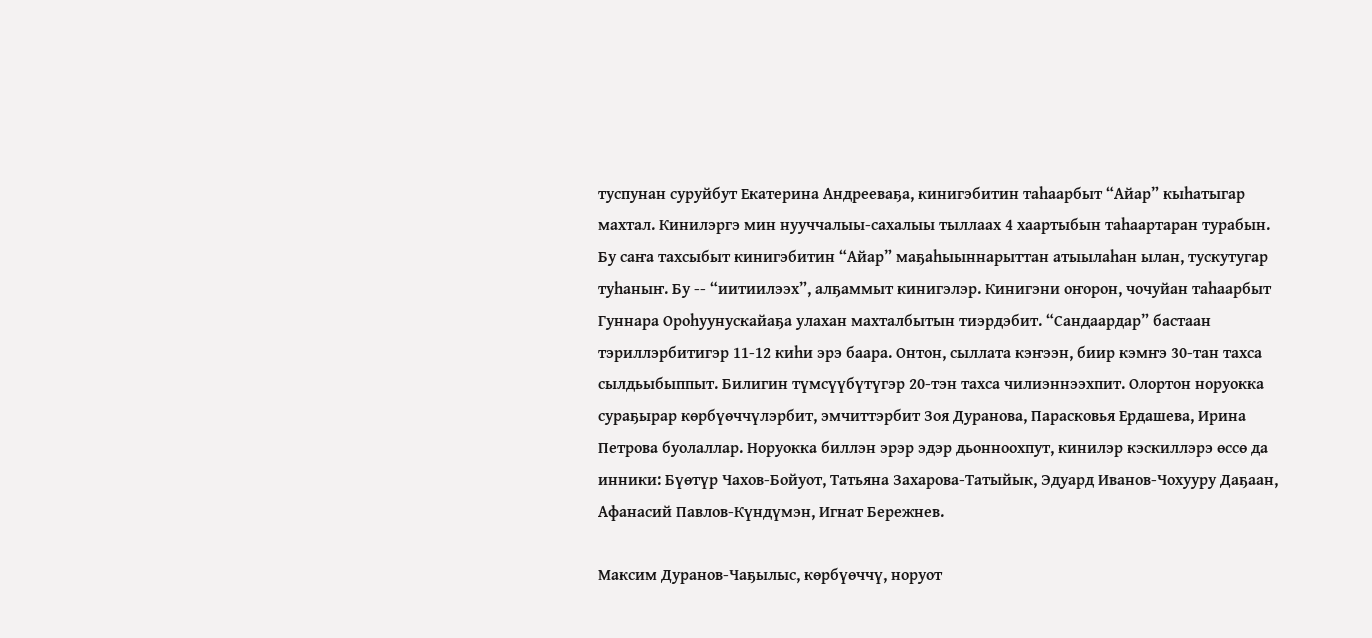туспунан суруйбут Екатерина Андрееваҕа, кинигэбитин таһаарбыт “Айар” кыһатыгар махтал. Кинилэргэ мин нууччалыы-сахалыы тыллаах 4 хаартыбын таһаартаран турабын. Бу саҥа тахсыбыт кинигэбитин “Айар” маҕаһыыннарыттан атыылаһан ылан, тускутугар туһаныҥ. Бу -- “иитиилээх”, алҕаммыт кинигэлэр. Кинигэни оҥорон, чочуйан таһаарбыт Гуннара Ороһуунускайаҕа улахан махталбытын тиэрдэбит. “Сандаардар” бастаан тэриллэрбитигэр 11-12 киһи эрэ баара. Онтон, сыллата кэҥээн, биир кэмҥэ 30-тан тахса сылдьыбыппыт. Билигин түмсүүбүтүгэр 20-тэн тахса чилиэннээхпит. Олортон норуокка сураҕырар көрбүөччүлэрбит, эмчиттэрбит Зоя Дуранова, Парасковья Ердашева, Ирина Петрова буолаллар. Норуокка биллэн эрэр эдэр дьонноохпут, кинилэр кэскиллэрэ өссө да инники: Бүөтүр Чахов-Бойуот, Татьяна Захарова-Татыйык, Эдуард Иванов-Чохууру Даҕаан, Афанасий Павлов-Күндүмэн, Игнат Бережнев.

Максим Дуранов-Чаҕылыс, көрбүөччү, норуот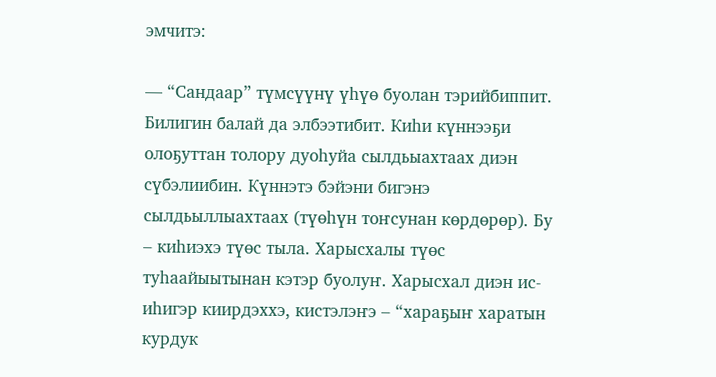эмчитэ:

— “Сандаар” түмсүүнү үһүө буолан тэрийбиппит. Билигин балай да элбээтибит. Киһи күннээҕи олоҕуттан толору дуоһуйа сылдьыахтаах диэн сүбэлиибин. Күннэтэ бэйэни бигэнэ сылдьыллыахтаах (түөһүн тоҥсунан көрдөрөр). Бу – киһиэхэ түөс тыла. Харысхалы түөс туһаайыытынан кэтэр буолуҥ. Харысхал диэн ис-иһигэр киирдэххэ, кистэлэҥэ – “хараҕыҥ харатын курдук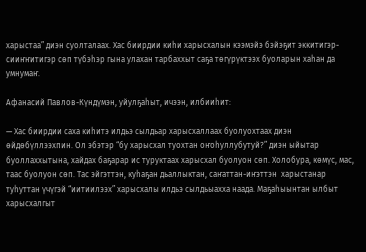харыстаа” диэн суолталаах. Хас биирдии киһи харысхалын кээмэйэ бэйэҕит эккитигэр-сииҥҥитигэр сөп түбэһэр гына улахан тарбаххыт саҕа төгүрүктээх буоларын хаһан да умнумаҥ.

Афанасий Павлов-Күндүмэн, уйулҕаһыт, ичээн, илбииһит:

— Хас биирдии саха киһитэ илдьэ сылдьар харысхаллаах буолуохтаах диэн өйдөбүллээхпин. Ол эбэтэр “бу харысхал туохтан оҥоһуллубутуй?” диэн ыйытар буоллаххытына, хайдах баҕарар ис туруктаах харысхал буолуон сөп. Холобура, көмүс, мас, таас буолуон сөп. Тас эйгэттэн, куһаҕан дьаллыктан, саҥаттан-иҥэттэн  харыстанар туһуттан үчүгэй “иитиилээх” харысхалы илдьэ сылдьыахха наада. Маҕаһыынтан ылбыт харысхалгыт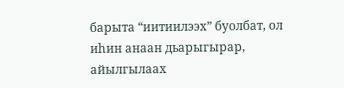барыта “иитиилээх” буолбат, ол иһин анаан дьарыгырар, айылгылаах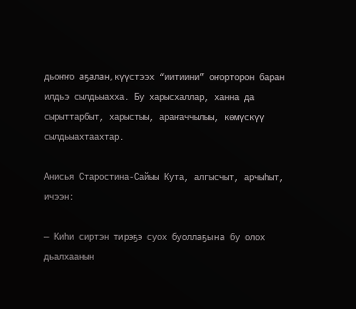дьоҥҥо аҕалан, күүстээх “иитиини” оҥорторон баран илдьэ сылдьыахха. Бу харысхаллар, ханна да сырыттарбыт, харыстыы, араҥаччылыы, көмүскүү сылдьыахтаахтар.

Анисья Старостина-Сайыы Кута, алгысчыт, арчыһыт, ичээн:

— Киһи сиртэн тирэҕэ суох буоллаҕына бу олох дьалхаанын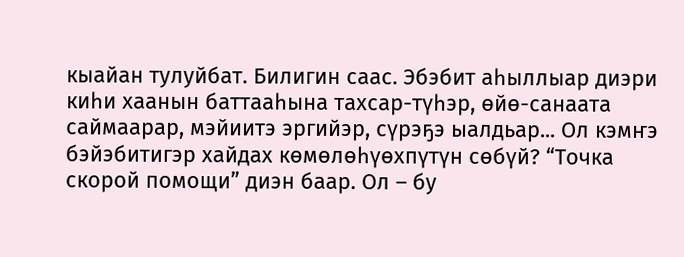кыайан тулуйбат. Билигин саас. Эбэбит аһыллыар диэри киһи хаанын баттааһына тахсар-түһэр, өйө-санаата саймаарар, мэйиитэ эргийэр, сүрэҕэ ыалдьар... Ол кэмҥэ бэйэбитигэр хайдах көмөлөһүөхпүтүн сөбүй? “Точка скорой помощи” диэн баар. Ол – бу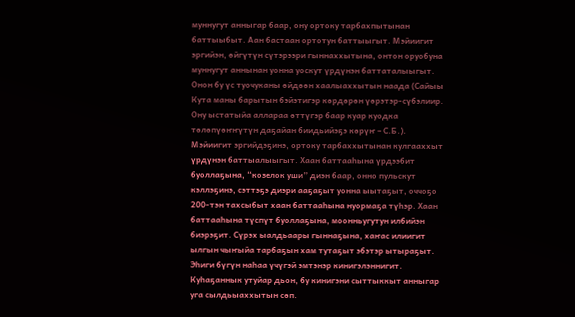муннугут анныгар баар, ону ортоку тарбахпытынан баттыыбыт. Аан бастаан ортотун баттыыгыт. Мэйиигит эргийэн, өйгүтүн сүтэрээри гыннаххытына, онтон оруобуна муннугут аннынан уонна уоскут үрдүнэн баттаталыыгыт. Онон бу үс туочуканы өйдөөн хаалыаххытын наада (Сайыы Кута маны барытын бэйэтигэр көрдөрөн үөрэтэр-сүбэлиир. Ону ыстатыйа аллараа өттүгэр баар куар куодка төлөпүөҥҥүтүн даҕайан биидьийэҕэ көрүҥ – С.Б.). Мэйиигит эргийдэҕинэ, ортоку тарбаххытынан кулгааххыт үрдүнэн баттыалыыгыт. Хаан баттааһына үрдээбит буоллаҕына, “козелок уши” диэн баар, онно пульскут кэллэҕинэ, сэттэҕэ диэри ааҕаҕыт уонна ыытаҕыт, оччоҕо 200-тэн тахсыбыт хаан баттааһына нуормаҕа түһэр. Хаан баттааһына түспүт буоллаҕына, моонньугутун илбийэн биэрэҕит. Сүрэх ыалдьаары гыннаҕына, хаҥас илиигит ылгын чыҥыйа тарбаҕын хам тутаҕыт эбэтэр ытыраҕыт. Эһиги бүгүн наһаа үчүгэй эмтэнэр кинигэлэннигит. Куһаҕаннык утуйар дьон, бу кинигэни сыттыккыт анныгар уга сылдьыаххытын сөп.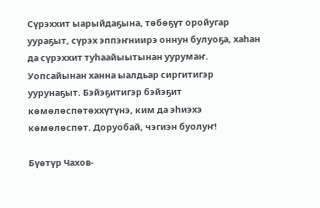Сүрэххит ыарыйдаҕына, төбөҕүт оройугар уураҕыт, сүрэх эппэҥниирэ оннун булуоҕа, хаһан да сүрэххит туһаайыытынан уурумаҥ. Уопсайынан ханна ыалдьар сиргитигэр уурунаҕыт. Бэйэҕитигэр бэйэҕит көмөлөспөтөххүтүнэ, ким да эһиэхэ көмөлөспөт. Доруобай, чэгиэн буолуҥ!

Бүөтүр Чахов-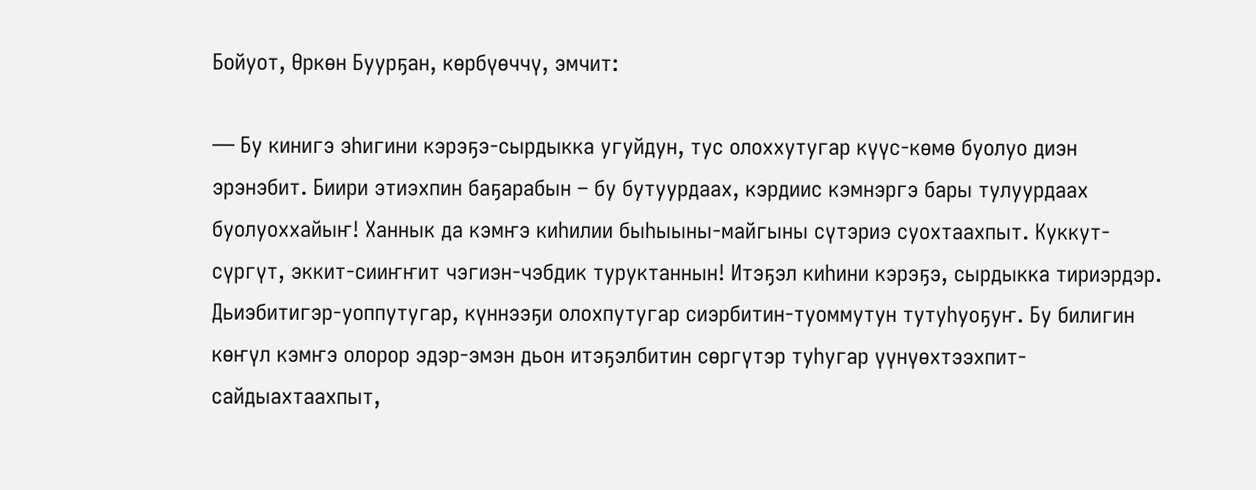Бойуот, Өркөн Буурҕан, көрбүөччү, эмчит:

— Бу кинигэ эһигини кэрэҕэ-сырдыкка угуйдун, тус олоххутугар күүс-көмө буолуо диэн эрэнэбит. Биири этиэхпин баҕарабын – бу бутуурдаах, кэрдиис кэмнэргэ бары тулуурдаах буолуоххайыҥ! Ханнык да кэмҥэ киһилии быһыыны-майгыны сүтэриэ суохтаахпыт. Куккут-сүргүт, эккит-сииҥҥит чэгиэн-чэбдик туруктаннын! Итэҕэл киһини кэрэҕэ, сырдыкка тириэрдэр. Дьиэбитигэр-уоппутугар, күннээҕи олохпутугар сиэрбитин-туоммутун тутуһуоҕуҥ. Бу билигин көҥүл кэмҥэ олорор эдэр-эмэн дьон итэҕэлбитин сөргүтэр туһугар үүнүөхтээхпит-сайдыахтаахпыт,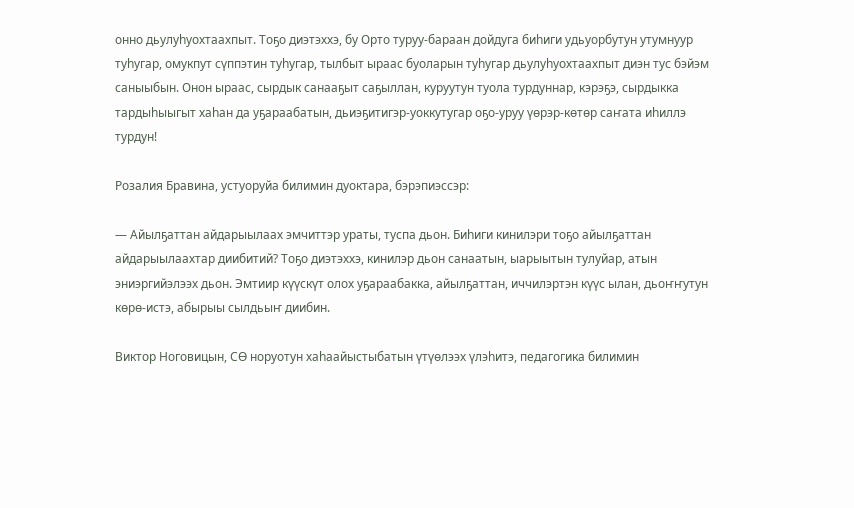онно дьулуһуохтаахпыт. Тоҕо диэтэххэ, бу Орто туруу-бараан дойдуга биһиги удьуорбутун утумнуур туһугар, омукпут сүппэтин туһугар, тылбыт ыраас буоларын туһугар дьулуһуохтаахпыт диэн тус бэйэм саныыбын. Онон ыраас, сырдык санааҕыт саҕыллан, куруутун туола турдуннар, кэрэҕэ, сырдыкка тардыһыыгыт хаһан да уҕараабатын, дьиэҕитигэр-уоккутугар оҕо-уруу үөрэр-көтөр саҥата иһиллэ турдун!

Розалия Бравина, устуоруйа билимин дуоктара, бэрэпиэссэр:

— Айылҕаттан айдарыылаах эмчиттэр ураты, туспа дьон. Биһиги кинилэри тоҕо айылҕаттан айдарыылаахтар диибитий? Тоҕо диэтэххэ, кинилэр дьон санаатын, ыарыытын тулуйар, атын эниэргийэлээх дьон. Эмтиир күүскүт олох уҕараабакка, айылҕаттан, иччилэртэн күүс ылан, дьоҥҥутун көрө-истэ, абырыы сылдьыҥ диибин.

Виктор Ноговицын, СӨ норуотун хаһаайыстыбатын үтүөлээх үлэһитэ, педагогика билимин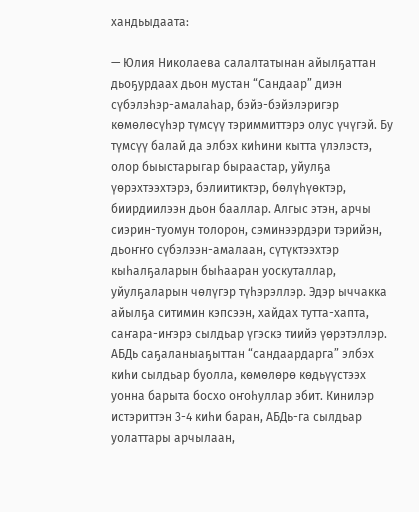хандьыдаата:

— Юлия Николаева салалтатынан айылҕаттан дьоҕурдаах дьон мустан “Сандаар” диэн сүбэлэһэр-амалаһар, бэйэ-бэйэлэригэр көмөлөсүһэр түмсүү тэриммиттэрэ олус үчүгэй. Бу түмсүү балай да элбэх киһини кытта үлэлэстэ, олор быыстарыгар быраастар, уйулҕа үөрэхтээхтэрэ, бэлиитиктэр, бөлүһүөктэр, биирдиилээн дьон бааллар. Алгыс этэн, арчы сиэрин-туомун толорон, сэминээрдэри тэрийэн, дьоҥҥо сүбэлээн-амалаан, сүтүктээхтэр кыһалҕаларын быһааран уоскуталлар, уйулҕаларын чөлүгэр түһэрэллэр. Эдэр ыччакка айылҕа ситимин кэпсээн, хайдах тутта-хапта, саҥара-иҥэрэ сылдьар үгэскэ тиийэ үөрэтэллэр. АБДь саҕаланыаҕыттан “сандаардарга” элбэх киһи сылдьар буолла, көмөлөрө көдьүүстээх уонна барыта босхо оҥоһуллар эбит. Кинилэр истэриттэн 3-4 киһи баран, АБДь-га сылдьар уолаттары арчылаан,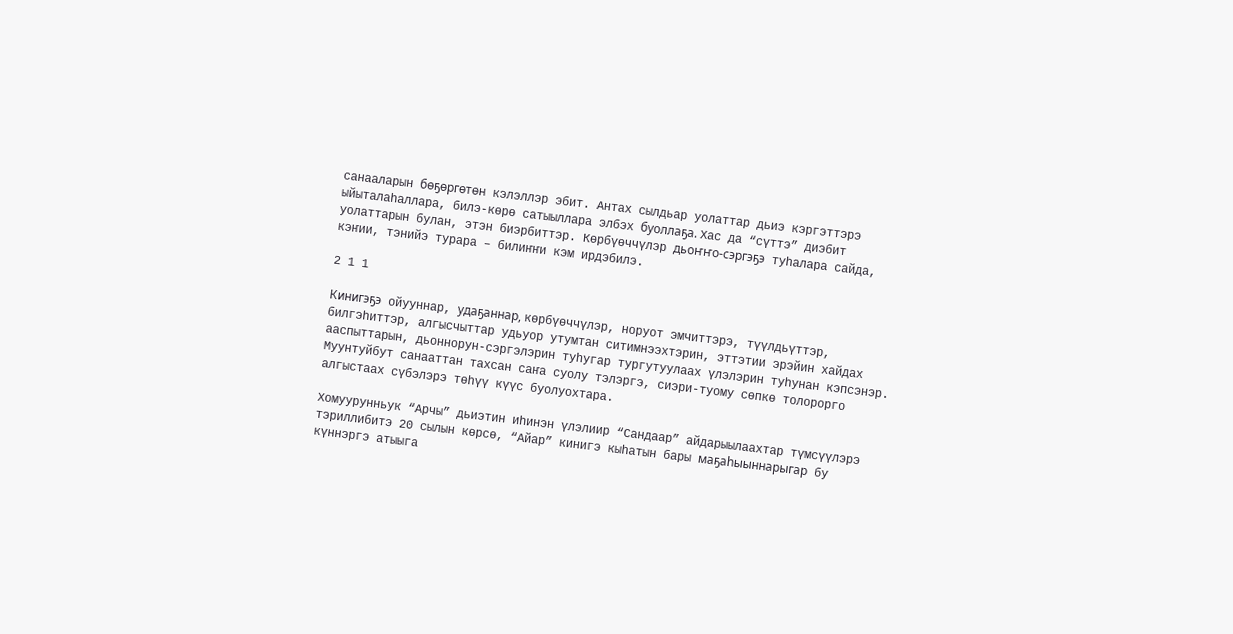санааларын бөҕөргөтөн кэлэллэр эбит. Антах сылдьар уолаттар дьиэ кэргэттэрэ ыйыталаһаллара, билэ-көрө сатыыллара элбэх буоллаҕа. Хас да “сүттэ” диэбит уолаттарын булан, этэн биэрбиттэр. Көрбүөччүлэр дьоҥҥо-сэргэҕэ туһалара сайда, кэҥии, тэнийэ турара – билиҥҥи кэм ирдэбилэ.

2 1 1

Кинигэҕэ ойууннар, удаҕаннар, көрбүөччүлэр, норуот эмчиттэрэ, түүлдьүттэр, билгэһиттэр, алгысчыттар удьуор утумтан ситимнээхтэрин, эттэтии эрэйин хайдах ааспыттарын, дьоннорун-сэргэлэрин туһугар тургутуулаах үлэлэрин туһунан кэпсэнэр. Муунтуйбут санааттан тахсан саҥа суолу тэлэргэ, сиэри-туому сөпкө толорорго алгыстаах сүбэлэрэ төһүү күүс буолуохтара.

Хомуурунньук “Арчы” дьиэтин иһинэн үлэлиир “Сандаар” айдарыылаахтар түмсүүлэрэ тэриллибитэ 20 сылын көрсө, “Айар” кинигэ кыһатын бары маҕаһыыннарыгар бу күннэргэ атыыга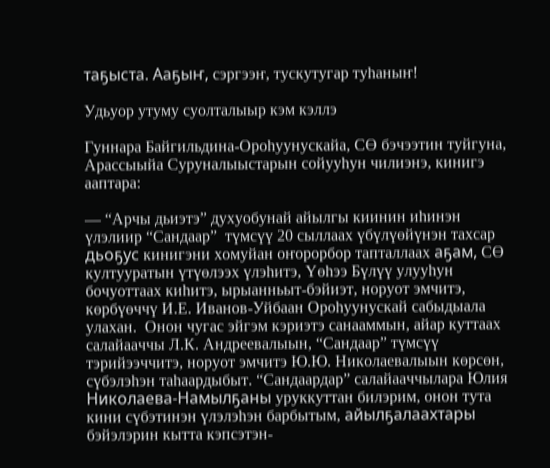таҕыста. Ааҕыҥ, сэргээҥ, тускутугар туһаныҥ!

Удьуор утуму суолталыыр кэм кэллэ

Гуннара Байгильдина-Ороһуунускайа, СӨ бэчээтин туйгуна, Арассыыйа Суруналыыстарын сойууһун чилиэнэ, кинигэ ааптара:

— “Арчы дьиэтэ” духуобунай айылгы киинин иһинэн үлэлиир “Сандаар”  түмсүү 20 сыллаах үбүлүөйүнэн тахсар дьоҕус кинигэни хомуйан оҥорорбор тапталлаах аҕам, СӨ култууратын үтүөлээх үлэһитэ, Үөһээ Бүлүү улууһун бочуоттаах киһитэ, ырыанньыт-бэйиэт, норуот эмчитэ, көрбүөччү И.Е. Иванов-Уйбаан Ороһуунускай сабыдыала улахан.  Онон чугас эйгэм кэриэтэ санааммын, айар куттаах салайааччы Л.К. Андреевалыын, “Сандаар” түмсүү тэрийээччитэ, норуот эмчитэ Ю.Ю. Николаевалыын көрсөн, сүбэлэһэн таһаардыбыт. “Сандаардар” салайааччылара Юлия Николаева-Намылҕаны уруккуттан билэрим, онон тута кини сүбэтинэн үлэлэһэн барбытым, айылҕалаахтары бэйэлэрин кытта кэпсэтэн-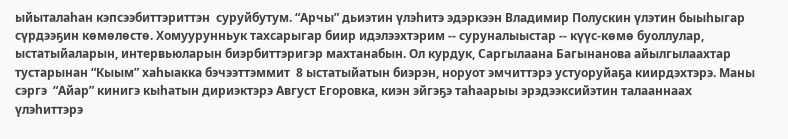ыйыталаһан кэпсээбиттэриттэн  суруйбутум. “Арчы” дьиэтин үлэһитэ эдэркээн Владимир Полускин үлэтин быыһыгар сүрдээҕин көмөлөстө. Хомуурунньук тахсарыгар биир идэлээхтэрим -- суруналыыстар -- күүс-көмө буоллулар, ыстатыйаларын, интервьюларын биэрбиттэригэр махтанабын. Ол курдук, Саргылаана Багынанова айылгылаахтар тустарынан “Кыым” хаһыакка бэчээттэммит  8 ыстатыйатын биэрэн, норуот эмчиттэрэ устуоруйаҕа киирдэхтэрэ. Маны сэргэ  “Айар” кинигэ кыһатын дириэктэрэ Август Егоровка, киэн эйгэҕэ таһаарыы эрэдээксийэтин талааннаах үлэһиттэрэ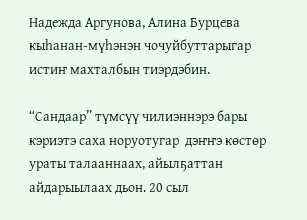Надежда Аргунова, Алина Бурцева кыһанан-мүһэнэн чочуйбуттарыгар истиҥ махталбын тиэрдэбин.

“Сандаар” түмсүү чилиэннэрэ бары кэриэтэ саха норуотугар  дэҥҥэ көстөр ураты талааннаах, айылҕаттан айдарыылаах дьон. 20 сыл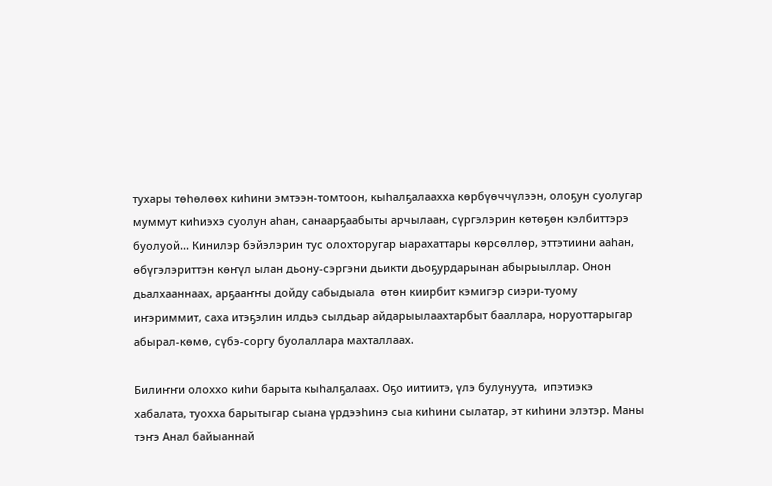тухары төһөлөөх киһини эмтээн-томтоон, кыһалҕалаахха көрбүөччүлээн, олоҕун суолугар  муммут киһиэхэ суолун аһан, санаарҕаабыты арчылаан, сүргэлэрин көтөҕөн кэлбиттэрэ буолуой... Кинилэр бэйэлэрин тус олохторугар ыарахаттары көрсөллөр, эттэтиини ааһан, өбүгэлэриттэн көҥүл ылан дьону-сэргэни дьикти дьоҕурдарынан абырыыллар. Онон дьалхааннаах, арҕааҥҥы дойду сабыдыала  өтөн киирбит кэмигэр сиэри-туому иҥэриммит, саха итэҕэлин илдьэ сылдьар айдарыылаахтарбыт бааллара, норуоттарыгар абырал-көмө, сүбэ-соргу буолаллара махталлаах.

Билиҥҥи олоххо киһи барыта кыһалҕалаах. Оҕо иитиитэ, үлэ булунуута,  ипэтиэкэ хабалата, туохха барытыгар сыана үрдээһинэ сыа киһини сылатар, эт киһини элэтэр. Маны тэҥэ Анал байыаннай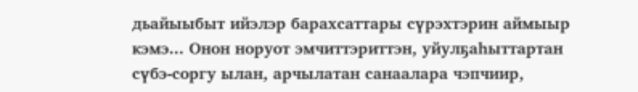дьайыыбыт ийэлэр барахсаттары сүрэхтэрин аймыыр кэмэ... Онон норуот эмчиттэриттэн, уйулҕаһыттартан сүбэ-соргу ылан, арчылатан санаалара чэпчиир,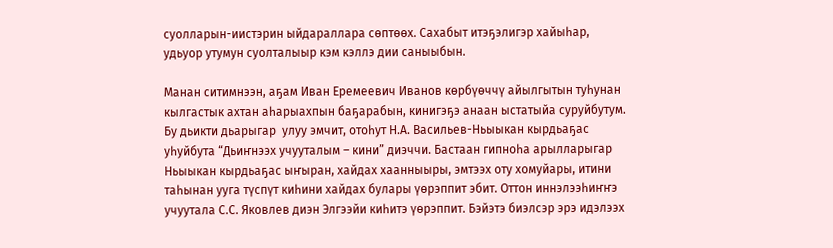суолларын-иистэрин ыйдараллара сөптөөх. Сахабыт итэҕэлигэр хайыһар, удьуор утумун суолталыыр кэм кэллэ дии саныыбын.

Манан ситимнээн, аҕам Иван Еремеевич Иванов көрбүөччү айылгытын туһунан кылгастык ахтан аһарыахпын баҕарабын, кинигэҕэ анаан ыстатыйа суруйбутум. Бу дьикти дьарыгар  улуу эмчит, отоһут Н.А. Васильев-Ньыыкан кырдьаҕас уһуйбута “Дьиҥнээх учууталым – кини” диэччи. Бастаан гипноһа арылларыгар Ньыыкан кырдьаҕас ыҥыран, хайдах хаанныыры, эмтээх оту хомуйары, итини таһынан ууга түспүт киһини хайдах булары үөрэппит эбит. Оттон иннэлээһиҥҥэ учуутала С.С. Яковлев диэн Элгээйи киһитэ үөрэппит. Бэйэтэ биэлсэр эрэ идэлээх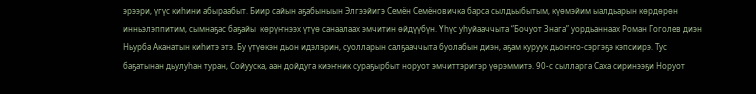эрээри, үгүс киһини абыраабыт. Биир сайын аҕабыныын Элгээйигэ Семён Семёновичка барса сылдьыбытым, күөмэйим ыалдьарын көрдөрөн инньэлэппитим, сымнаҕас баҕайы  көрүҥнээх үтүө санаалаах эмчитин өйдүүбүн. Үһүс уһуйааччыта “Бочуот Знага” уордьаннаах Роман Гоголев диэн Ньурба Аканатын киһитэ этэ. Бу үтүөкэн дьон идэлэрин, суолларын салҕааччыта буолабын диэн, аҕам куруук дьоҥҥо-сэргэҕэ кэпсиирэ. Тус баҕатынан дьулуһан туран, Сойууска, аан дойдуга киэҥник сураҕырбыт норуот эмчиттэригэр үөрэммитэ. 90-с сылларга Саха сиринээҕи Норуот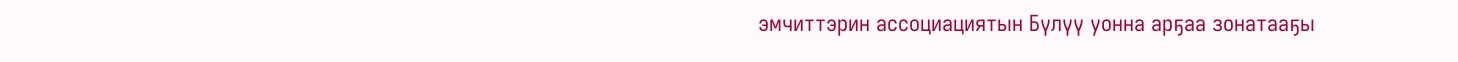эмчиттэрин ассоциациятын Бүлүү уонна арҕаа зонатааҕы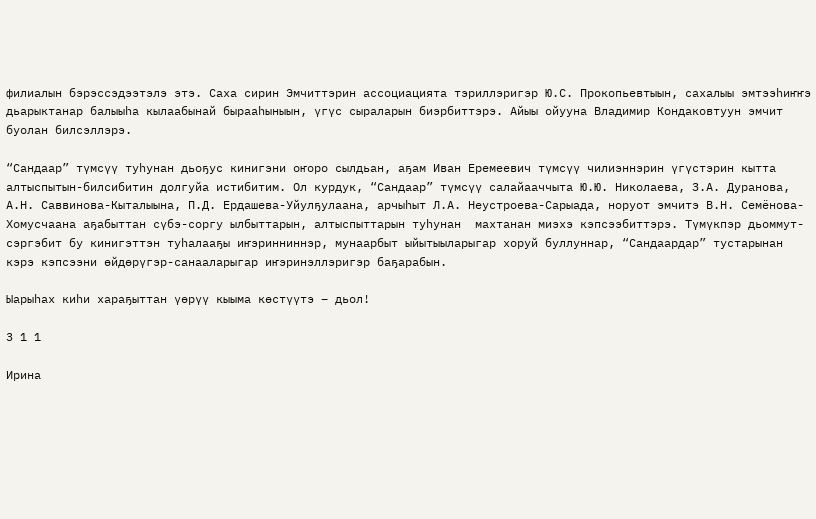филиалын бэрэссэдээтэлэ этэ. Саха сирин Эмчиттэрин ассоциацията тэриллэригэр Ю.С. Прокопьевтыын, сахалыы эмтээһиҥҥэ дьарыктанар балыыһа кылаабынай бырааһыныын, үгүс сыраларын биэрбиттэрэ. Айыы ойууна Владимир Кондаковтуун эмчит буолан билсэллэрэ.

“Сандаар” түмсүү туһунан дьоҕус кинигэни оҥоро сылдьан, аҕам Иван Еремеевич түмсүү чилиэннэрин үгүстэрин кытта алтыспытын-билсибитин долгуйа истибитим. Ол курдук, “Сандаар” түмсүү салайааччыта Ю.Ю. Николаева, З.А. Дуранова, А.Н. Саввинова-Кыталыына, П.Д. Ердашева-Уйулҕулаана, арчыһыт Л.А. Неустроева-Сарыада, норуот эмчитэ В.Н. Семёнова-Хомусчаана аҕабыттан сүбэ-соргу ылбыттарын, алтыспыттарын туһунан  махтанан миэхэ кэпсээбиттэрэ. Түмүкпэр дьоммут-сэргэбит бу кинигэттэн туһалааҕы иҥэринниннэр, мунаарбыт ыйытыыларыгар хоруй буллуннар, “Сандаардар” тустарынан кэрэ кэпсээни өйдөрүгэр-санааларыгар иҥэринэллэригэр баҕарабын.

Ыарыһах киһи хараҕыттан үөрүү кыыма көстүүтэ – дьол!

3 1 1

Ирина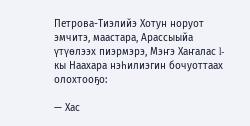Петрова-Тиэлийэ Хотун норуот эмчитэ, маастара, Арассыыйа үтүөлээх пиэрмэрэ, Мэҥэ Хаҥалас l-кы Наахара нэһилиэгин бочуоттаах олохтооҕо:

— Хас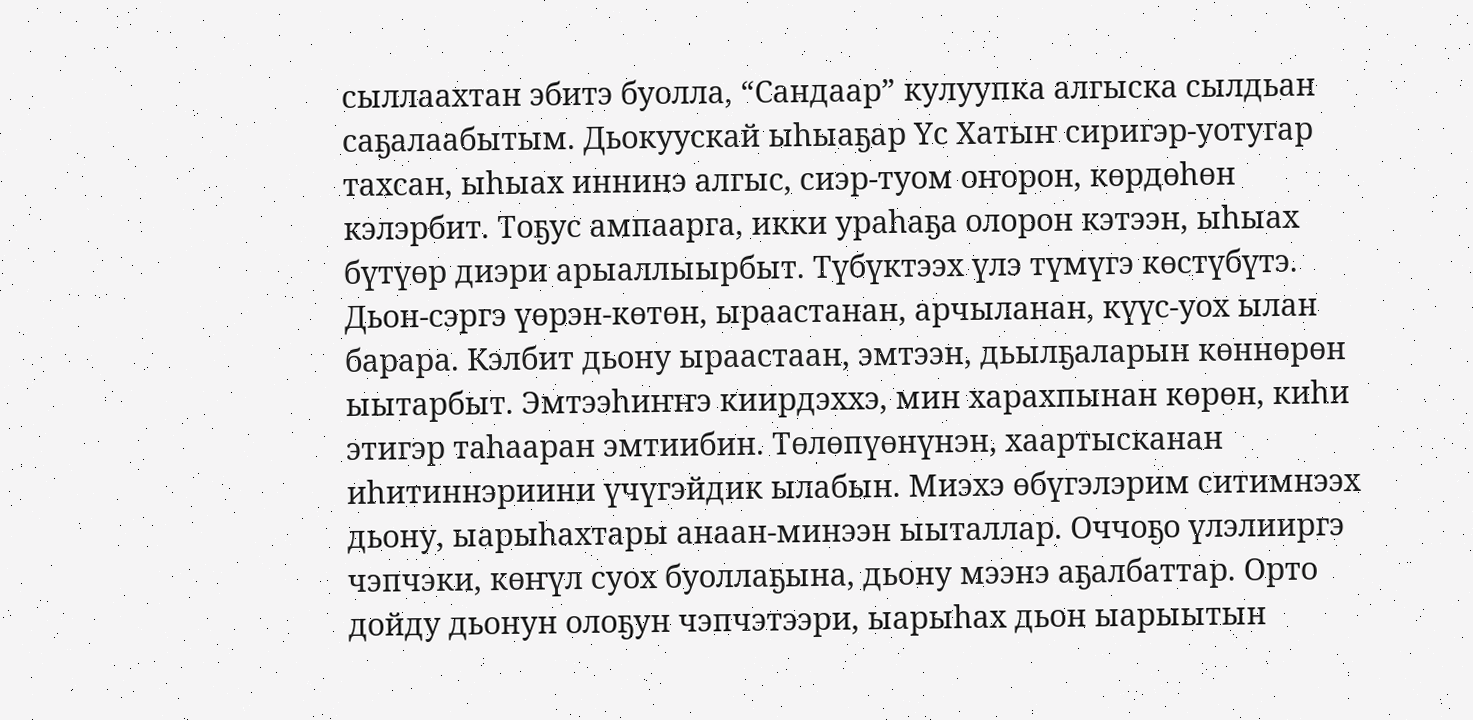сыллаахтан эбитэ буолла, “Сандаар” кулуупка алгыска сылдьан саҕалаабытым. Дьокуускай ыһыаҕар Үс Хатыҥ сиригэр-уотугар тахсан, ыһыах иннинэ алгыс, сиэр-туом оҥорон, көрдөһөн кэлэрбит. Тоҕус ампаарга, икки ураһаҕа олорон кэтээн, ыһыах бүтүөр диэри арыаллыырбыт. Түбүктээх үлэ түмүгэ көстүбүтэ. Дьон-сэргэ үөрэн-көтөн, ыраастанан, арчыланан, күүс-уох ылан барара. Кэлбит дьону ыраастаан, эмтээн, дьылҕаларын көннөрөн ыытарбыт. Эмтээһиҥҥэ киирдэххэ, мин харахпынан көрөн, киһи этигэр таһааран эмтиибин. Төлөпүөнүнэн, хаартысканан иһитиннэриини үчүгэйдик ылабын. Миэхэ өбүгэлэрим ситимнээх дьону, ыарыһахтары анаан-минээн ыыталлар. Оччоҕо үлэлииргэ чэпчэки, көҥүл суох буоллаҕына, дьону мээнэ аҕалбаттар. Орто дойду дьонун олоҕун чэпчэтээри, ыарыһах дьон ыарыытын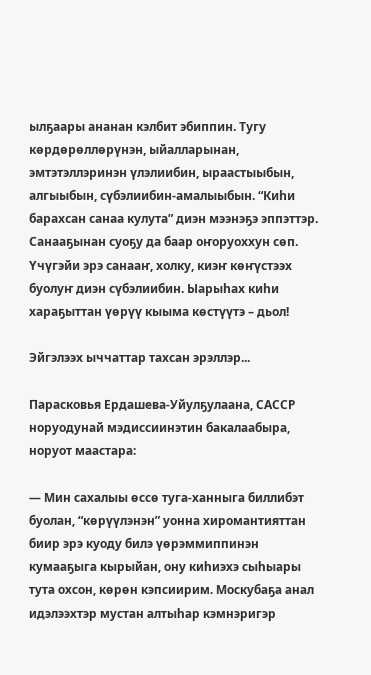ылҕаары ананан кэлбит эбиппин. Тугу көрдөрөллөрүнэн, ыйалларынан, эмтэтэллэринэн үлэлиибин, ыраастыыбын, алгыыбын, сүбэлиибин-амалыыбын. “Киһи барахсан санаа кулута” диэн мээнэҕэ эппэттэр. Санааҕынан суоҕу да баар оҥоруоххун сөп. Үчүгэйи эрэ санааҥ, холку, киэҥ көҥүстээх буолуҥ диэн сүбэлиибин. Ыарыһах киһи хараҕыттан үөрүү кыыма көстүүтэ – дьол!

Эйгэлээх ыччаттар тахсан эрэллэр...

Парасковья Ердашева-Уйулҕулаана, САССР норуодунай мэдиссиинэтин бакалаабыра, норуот маастара:

— Мин сахалыы өссө туга-ханныга биллибэт буолан, “көрүүлэнэн” уонна хиромантияттан биир эрэ куоду билэ үөрэммиппинэн кумааҕыга кырыйан, ону киһиэхэ сыһыары тута охсон, көрөн кэпсиирим. Москубаҕа анал идэлээхтэр мустан алтыһар кэмнэригэр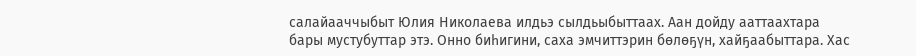салайааччыбыт Юлия Николаева илдьэ сылдьыбыттаах. Аан дойду ааттаахтара бары мустубуттар этэ. Онно биһигини, саха эмчиттэрин бөлөҕүн, хайҕаабыттара. Хас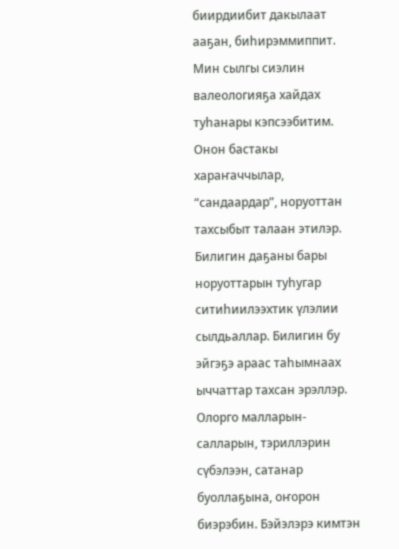биирдиибит дакылаат ааҕан, биһирэммиппит. Мин сылгы сиэлин валеологияҕа хайдах туһанары кэпсээбитим. Онон бастакы хараҥаччылар, “сандаардар”, норуоттан тахсыбыт талаан этилэр. Билигин даҕаны бары норуоттарын туһугар ситиһиилээхтик үлэлии сылдьаллар. Билигин бу эйгэҕэ араас таһымнаах ыччаттар тахсан эрэллэр. Олорго малларын-салларын, тэриллэрин сүбэлээн, сатанар буоллаҕына, оҥорон биэрэбин. Бэйэлэрэ кимтэн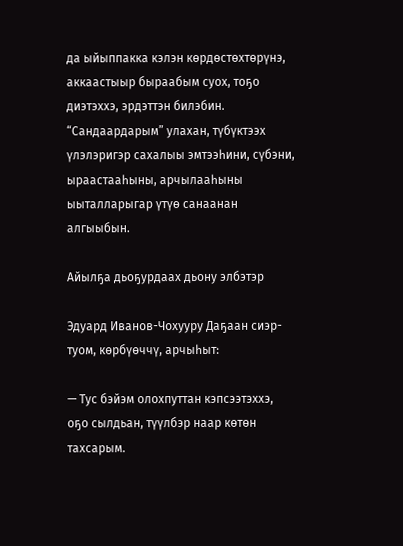да ыйыппакка кэлэн көрдөстөхтөрүнэ, аккаастыыр быраабым суох, тоҕо диэтэххэ, эрдэттэн билэбин. “Сандаардарым” улахан, түбүктээх үлэлэригэр сахалыы эмтээһини, сүбэни, ыраастааһыны, арчылааһыны ыыталларыгар үтүө санаанан алгыыбын.

Айылҕа дьоҕурдаах дьону элбэтэр

Эдуард Иванов-Чохууру Даҕаан сиэр-туом, көрбүөччү, арчыһыт:

— Тус бэйэм олохпуттан кэпсээтэххэ, оҕо сылдьан, түүлбэр наар көтөн тахсарым.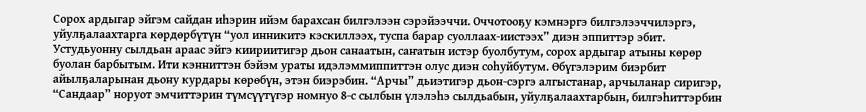Сорох ардыгар эйгэм сайдан иһэрин ийэм барахсан билгэлээн сэрэйээччи. Оччотооҕу кэмнэргэ билгэлээччилэргэ, уйулҕалаахтарга көрдөрбүтүн “уол инникитэ кэскиллээх, туспа барар суоллаах-иистээх” диэн эппиттэр эбит. Устудьуонну сылдьан араас эйгэ киириитигэр дьон санаатын, саҥатын истэр буолбутум, сорох ардыгар атыны көрөр буолан барбытым. Ити кэнниттэн бэйэм ураты идэлэммиппиттэн олус диэн соһуйбутум. Өбүгэлэрим биэрбит айылҕаларынан дьону курдары көрөбүн, этэн биэрэбин. “Арчы” дьиэтигэр дьон-сэргэ алгыстанар, арчыланар сиригэр, “Сандаар” норуот эмчиттэрин түмсүүтүгэр номнуо 8-с сылбын үлэлэһэ сылдьабын, уйулҕалаахтарбын, билгэһиттэрбин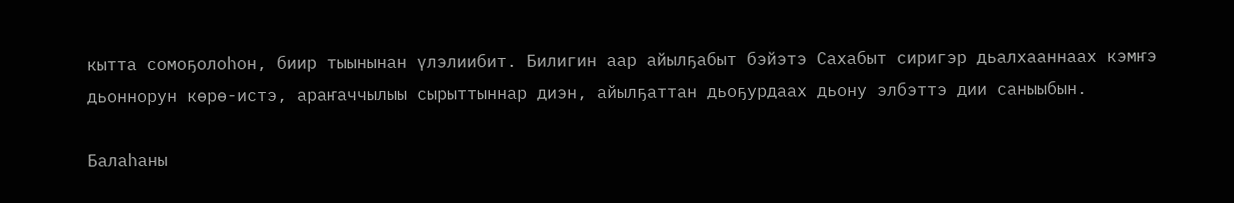кытта сомоҕолоһон, биир тыынынан үлэлиибит. Билигин аар айылҕабыт бэйэтэ Сахабыт сиригэр дьалхааннаах кэмҥэ дьоннорун көрө-истэ, араҥаччылыы сырыттыннар диэн, айылҕаттан дьоҕурдаах дьону элбэттэ дии саныыбын.

Балаһаны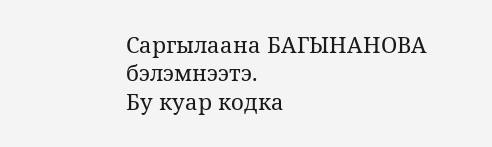Саргылаана БАГЫНАНОВА бэлэмнээтэ.
Бу куар кодка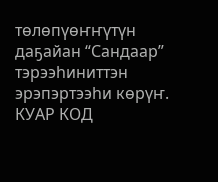төлөпүөҥҥүтүн даҕайан “Сандаар” тэрээһиниттэн эрэпэртээһи көрүҥ.
КУАР КОД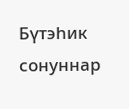Бүтэһик сонуннар